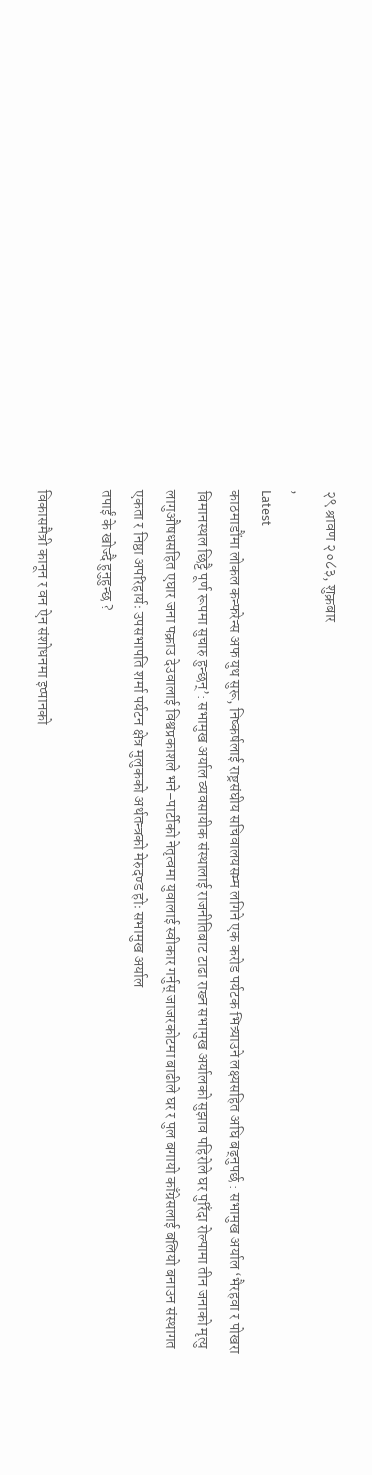२९ श्रावण २०८३, शुक्रबार
,
Latest
काठमाडौंमा लोकल कन्फरेन्स अफ युथ सुरू, निष्कर्षलाई राष्ट्रसंघीय सचिवालयसम्म लगिने एक करोड पर्यटक भित्र्याउने लक्ष्यसहित अघि बढ्नुपर्छ : सभामुख अर्याल ‘भैरहवा र पोखरा विमानस्थल छिट्टै पूर्ण रूपमा सुचारु हुन्छन्’: सभामुख अर्याल व्यवसायीक संस्थालाई राजनीतिबाट टाढा राख्न सभामुख अर्यालको सुझाव पहिरोले घर पुरिँदा रोल्पामा तीन जनाको मृत्यु लागुऔषधसहित एघार जना पक्राउ देउवालाई विश्वप्रकाशले भने–पार्टीको नेतृत्वमा युवालाई स्वीकार गर्नुस् जाजरकोटमा बाढीले घर र पुल बगायो काँग्रेसलाई बलियो बनाउन संस्थागत एकता र निष्ठा अपरिहार्यः उपसभापति शर्मा पर्यटन क्षेत्र मुलुकको अर्थतन्त्रको मेरुदण्ड होः सभामुख अर्याल
तपाईं के खोज्दै हुनुहुन्छ ?

विकासमैत्री कानून र वन ऐन संशोधनमा इप्पानको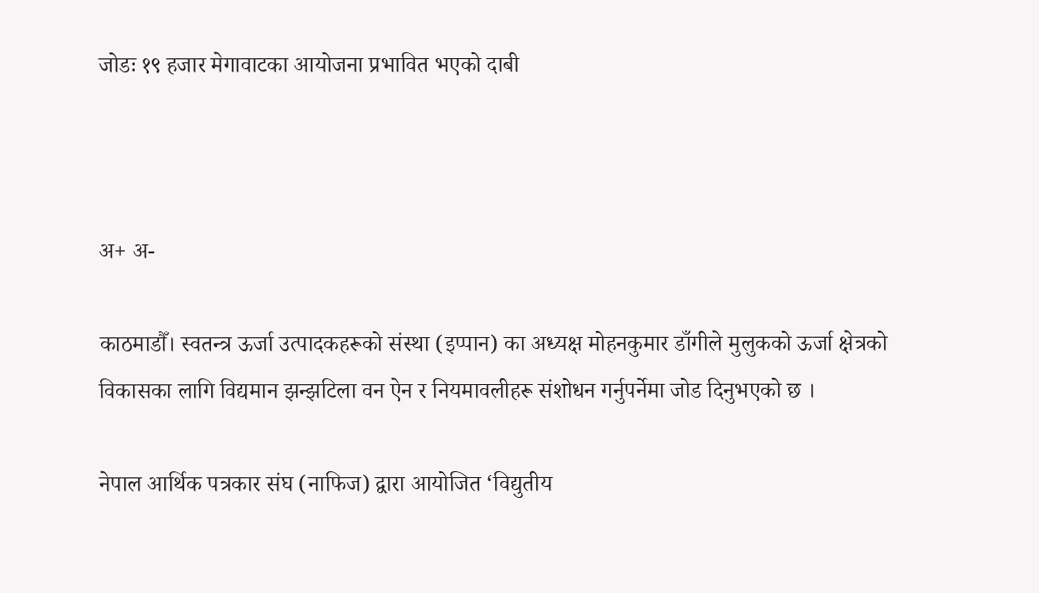जोडः १९ हजार मेगावाटका आयोजना प्रभावित भएको दाबी



अ+ अ-

काठमाडौँ। स्वतन्त्र ऊर्जा उत्पादकहरूको संस्था (इप्पान) का अध्यक्ष मोहनकुमार डाँगीले मुलुकको ऊर्जा क्षेत्रको विकासका लागि विद्यमान झन्झटिला वन ऐन र नियमावलीहरू संशोधन गर्नुपर्नेमा जोड दिनुभएको छ ।

नेपाल आर्थिक पत्रकार संघ (नाफिज) द्वारा आयोजित ‘विद्युतीय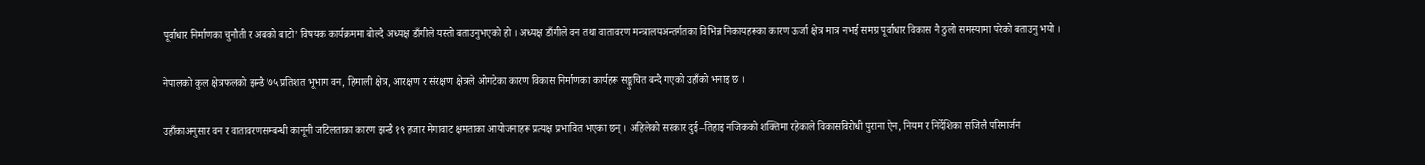पूर्वाधार निर्माणका चुनौती र अबको बाटो’ विषयक कार्यक्रममा बोल्दै अध्यक्ष डाँगीले यस्तो बताउनुभएको हो । अध्यक्ष डाँगीले वन तथा वातावरण मन्त्रालयअन्तर्गतका विभिन्न निकायहरूका कारण ऊर्जा क्षेत्र मात्र नभई समग्र पूर्वाधार विकास नै ठुलो समस्यामा परेको बताउनु भयो ।

नेपालको कुल क्षेत्रफलको झन्डै ७५ प्रतिशत भूभाग वन, हिमाली क्षेत्र, आरक्षण र संरक्षण क्षेत्रले ओगटेका कारण विकास निर्माणका कार्यहरू सङ्कुचित बन्दै गएको उहाँको भनाइ छ ।

उहाँकाअनुसार वन र वातावरणसम्बन्धी कानूनी जटिलताका कारण झन्डै १९ हजार मेगावाट क्षमताका आयोजनाहरू प्रत्यक्ष प्रभावित भएका छन् । अहिलेको सरकार दुई–तिहाइ नजिकको शक्तिमा रहेकाले विकासविरोधी पुराना ऐन, नियम र निर्देशिका सजिलै परिमार्जन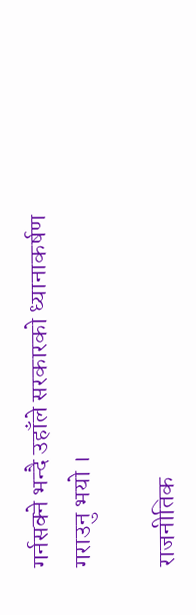गर्नसक्ने भन्दै उहाँले सरकारको ध्यानाकर्षण गराउनु भयो ।

राजनीतिक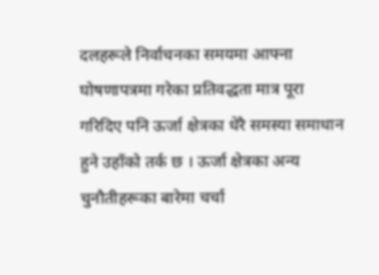दलहरूले निर्वाचनका समयमा आफ्ना घोषणापत्रमा गरेका प्रतिवद्धता मात्र पूरा गरिदिए पनि ऊर्जा क्षेत्रका धेरै समस्या समाधान हुने उहाँको तर्क छ । ऊर्जा क्षेत्रका अन्य चुनौतीहरूका बारेमा चर्चा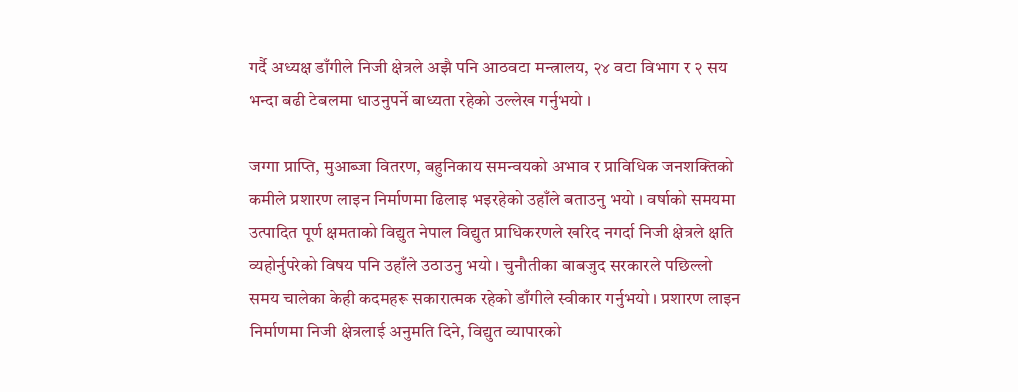गर्दै अध्यक्ष डाँगीले निजी क्षेत्रले अझै पनि आठवटा मन्त्रालय, २४ वटा विभाग र २ सय भन्दा बढी टेबलमा धाउनुपर्ने बाध्यता रहेको उल्लेख गर्नुभयो ।

जग्गा प्राप्ति, मुआब्जा वितरण, बहुनिकाय समन्वयको अभाव र प्राविधिक जनशक्तिको कमीले प्रशारण लाइन निर्माणमा ढिलाइ भइरहेको उहाँले बताउनु भयो । वर्षाको समयमा उत्पादित पूर्ण क्षमताको विद्युत नेपाल विद्युत प्राधिकरणले खरिद नगर्दा निजी क्षेत्रले क्षति व्यहोर्नुपरेको विषय पनि उहाँले उठाउनु भयो । चुनौतीका बाबजुद सरकारले पछिल्लो समय चालेका केही कदमहरू सकारात्मक रहेको डाँगीले स्वीकार गर्नुभयो । प्रशारण लाइन निर्माणमा निजी क्षेत्रलाई अनुमति दिने, विद्युत व्यापारको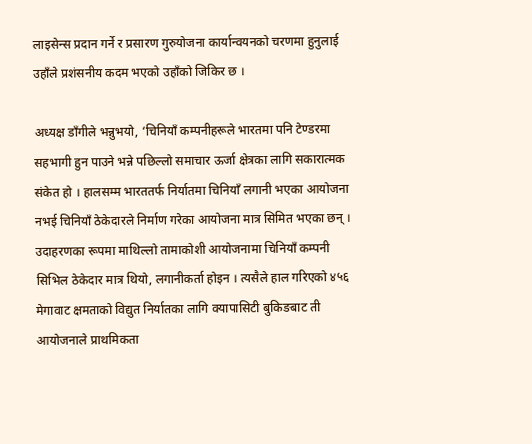लाइसेन्स प्रदान गर्ने र प्रसारण गुरुयोजना कार्यान्वयनको चरणमा हुनुलाई उहाँले प्रशंसनीय कदम भएको उहाँको जिकिर छ ।

अध्यक्ष डाँगीले भन्नुभयो, ‘चिनियाँ कम्पनीहरूले भारतमा पनि टेण्डरमा सहभागी हुन पाउने भन्ने पछिल्लो समाचार ऊर्जा क्षेत्रका लागि सकारात्मक संकेत हो । हालसम्म भारततर्फ निर्यातमा चिनियाँ लगानी भएका आयोजना नभई चिनियाँ ठेकेदारले निर्माण गरेका आयोजना मात्र सिमित भएका छन् । उदाहरणका रूपमा माथिल्लो तामाकोशी आयोजनामा चिनियाँ कम्पनी सिभिल ठेकेदार मात्र थियो, लगानीकर्ता होइन । त्यसैले हाल गरिएको ४५६ मेगावाट क्षमताको विद्युत निर्यातका लागि क्यापासिटी बुकिङबाट ती आयोजनाले प्राथमिकता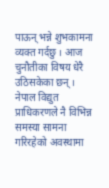पाऊन् भन्ने शुभकामना व्यक्त गर्दछु । आज चुनौतीका विषय धेरै उठिसकेका छन् । नेपाल विद्युत प्राधिकरणले नै विभिन्न समस्या सामना गरिरहेको अवस्थामा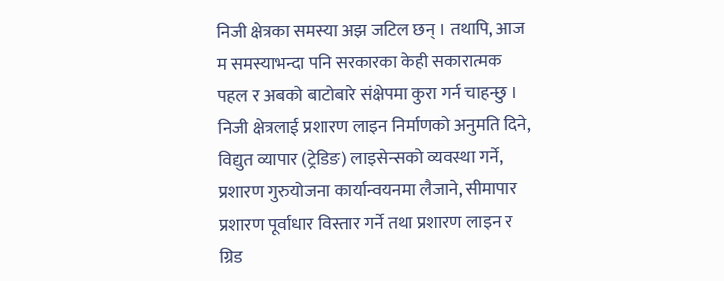निजी क्षेत्रका समस्या अझ जटिल छन् । तथापि, आज म समस्याभन्दा पनि सरकारका केही सकारात्मक पहल र अबको बाटोबारे संक्षेपमा कुरा गर्न चाहन्छु । निजी क्षेत्रलाई प्रशारण लाइन निर्माणको अनुमति दिने, विद्युत व्यापार (ट्रेडिङ) लाइसेन्सको व्यवस्था गर्ने, प्रशारण गुरुयोजना कार्यान्वयनमा लैजाने, सीमापार प्रशारण पूर्वाधार विस्तार गर्ने तथा प्रशारण लाइन र ग्रिड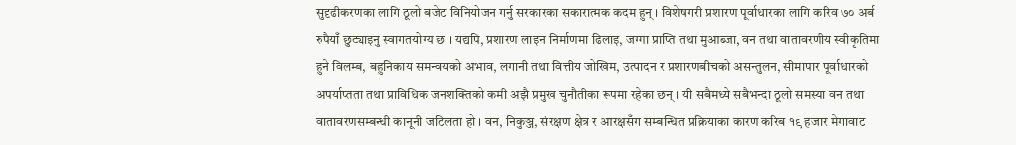सुदृढीकरणका लागि ठूलो बजेट विनियोजन गर्नु सरकारका सकारात्मक कदम हुन् । विशेषगरी प्रशारण पूर्वाधारका लागि करिव ७० अर्ब रुपैयाँ छुट्याइनु स्वागतयोग्य छ । यद्यपि, प्रशारण लाइन निर्माणमा ढिलाइ, जग्गा प्राप्ति तथा मुआब्जा, वन तथा वातावरणीय स्वीकृतिमा हुने विलम्ब, बहुनिकाय समन्वयको अभाव, लगानी तथा वित्तीय जोखिम, उत्पादन र प्रशारणबीचको असन्तुलन, सीमापार पूर्वाधारको अपर्याप्तता तथा प्राविधिक जनशक्तिको कमी अझै प्रमुख चुनौतीका रूपमा रहेका छन् । यी सबैमध्ये सबैभन्दा ठूलो समस्या वन तथा वातावरणसम्बन्धी कानूनी जटिलता हो । वन, निकुञ्ज, संरक्षण क्षेत्र र आरक्षसँग सम्बन्धित प्रक्रियाका कारण करिब १९ हजार मेगावाट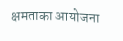क्षमताका आयोजना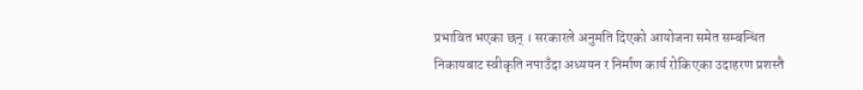प्रभावित भएका छन् । सरकारले अनुमति दिएको आयोजना समेत सम्बन्धित निकायबाट स्वीकृति नपाउँदा अध्ययन र निर्माण कार्य रोकिएका उदाहरण प्रशस्तै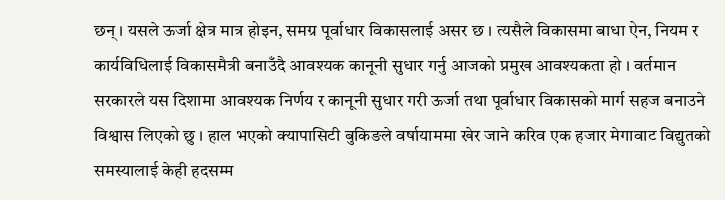छन् । यसले ऊर्जा क्षेत्र मात्र होइन, समग्र पूर्वाधार विकासलाई असर छ । त्यसैले विकासमा बाधा ऐन, नियम र कार्यविधिलाई विकासमैत्री बनाउँदै आवश्यक कानूनी सुधार गर्नु आजको प्रमुख आवश्यकता हो । वर्तमान सरकारले यस दिशामा आवश्यक निर्णय र कानूनी सुधार गरी ऊर्जा तथा पूर्वाधार विकासको मार्ग सहज बनाउने विश्वास लिएको छु । हाल भएको क्यापासिटी बुकिङले वर्षायाममा खेर जाने करिव एक हजार मेगावाट विद्युतको समस्यालाई केही हदसम्म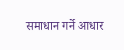समाधान गर्ने आधार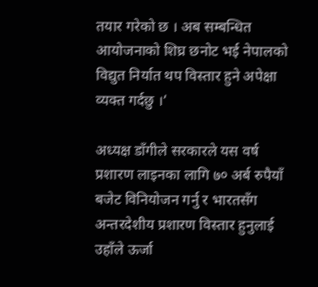तयार गरेको छ । अब सम्बन्धित आयोजनाको शिघ्र छनोट भई नेपालको विद्युत निर्यात थप विस्तार हुने अपेक्षा व्यक्त गर्दछु ।’

अध्यक्ष डाँगीले सरकारले यस वर्ष प्रशारण लाइनका लागि ७० अर्ब रुपैयाँ बजेट विनियोजन गर्नु र भारतसँग अन्तरदेशीय प्रशारण विस्तार हुनुलाई उहाँले ऊर्जा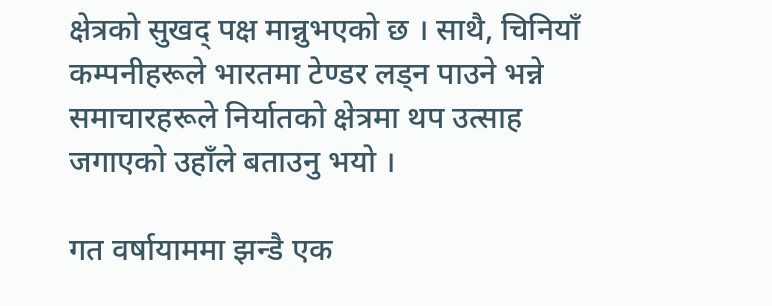क्षेत्रको सुखद् पक्ष मान्नुभएको छ । साथै, चिनियाँ कम्पनीहरूले भारतमा टेण्डर लड्न पाउने भन्ने समाचारहरूले निर्यातको क्षेत्रमा थप उत्साह जगाएको उहाँले बताउनु भयो ।

गत वर्षायाममा झन्डै एक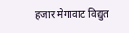हजार मेगावाट विद्युत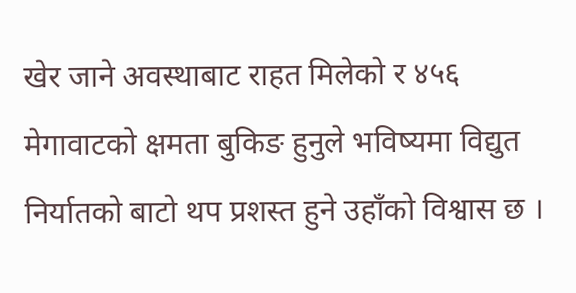खेर जाने अवस्थाबाट राहत मिलेको र ४५६ मेगावाटको क्षमता बुकिङ हुनुले भविष्यमा विद्युत निर्यातको बाटो थप प्रशस्त हुने उहाँको विश्वास छ ।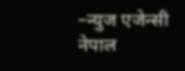–न्युज एजेन्सी नेपाल